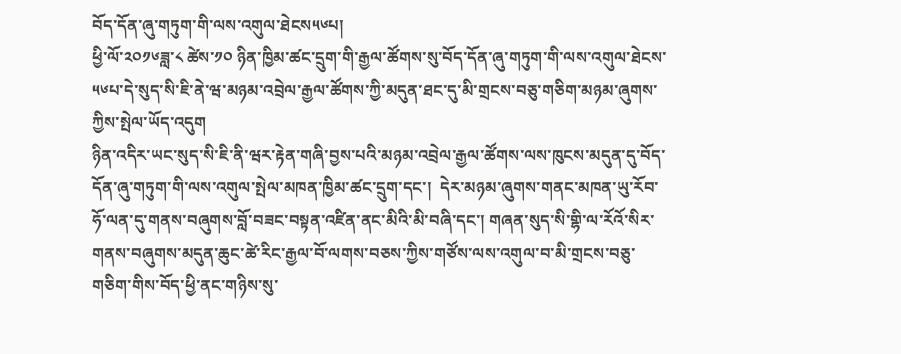བོད་དོན་ཞུ་གཏུག་གི་ལས་འགུལ་ཐེངས༥༦པ།
ཕྱི་ལོ་༢༠༡༦ཟླ་༨ ཚེས་༡༠ ཉིན་ཁྱིམ་ཚང་དྲུག་གི་རྒྱལ་ཚོགས་སུ་བོད་དོན་ཞུ་གཏུག་གི་ལས་འགུལ་ཐེངས་༥༦པ་དེ་སུད་སི་ཇི་ནེ་ཝ་མཉམ་འབྲེལ་རྒྱལ་ཚོགས་ཀྱི་མདུན་ཐང་དུ་མི་གྲངས་བཅུ་གཅིག་མཉམ་ཞུགས་ཀྱིས་སྤེལ་ཡོད་འདུག
ཉིན་འདིར་ཡང་སུད་སི་ཇི་ནི་ཝར་རྟེན་གཞི་བྱས་པའི་མཉམ་འབྲེལ་རྒྱལ་ཚོགས་ལས་ཁུངས་མདུན་དུ་བོད་དོན་ཞུ་གཏུག་གི་ལས་འགུལ་སྤེལ་མཁན་ཁྱིམ་ཚང་དྲུག་དང་།  དེར་མཉམ་ཞུགས་གནང་མཁན་ཡུ་རོབ་ཧོ་ལན་དུ་གནས་བཞུགས་བློ་བཟང་བསྟན་འཛིན་ནང་མིའི་མི་བཞི་དང་། གཞན་སུད་སི་གྷི་ལ་རོའོ་སིར་གནས་བཞུགས་མདུན་ཆུང་ཚེ་རིང་རྒྱལ་བོ་ལགས་བཅས་ཀྱིས་གཙོས་ལས་འགུལ་བ་མི་གྲངས་བཅུ་གཅིག་གིས་བོད་ཕྱི་ནང་གཉིས་སུ་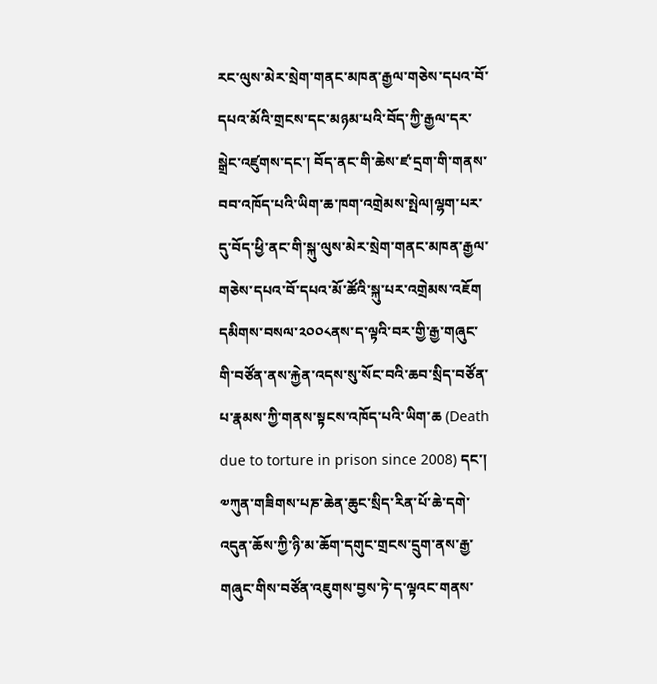རང་ལུས་མེར་སྲེག་གནང་མཁན་རྒྱལ་གཅེས་དཔའ་བོ་དཔའ་མོའི་གྲངས་དང་མཉམ་པའི་བོད་ཀྱི་རྒྱལ་དར་སྒྲེང་འཛུགས་དང་། བོད་ནང་གི་ཆེས་ཛ་དྲག་གི་གནས་བབ་འཁོད་པའི་ཡིག་ཆ་ཁག་འགྲེམས་སྤེལ།ལྷག་པར་དུ་བོད་ཕྱི་ནང་གི་སྐུ་ལུས་མེར་སྲེག་གནང་མཁན་རྒྱལ་གཅེས་དཔའ་བོ་དཔའ་མོ་ཚོའི་སྐུ་པར་འགྲེམས་འཇོག དམིགས་བསལ་༢༠༠༨ནས་ད་ལྟའི་བར་གྱི་རྒྱ་གཞུང་གི་བཙོན་ནས་རྐྱེན་འདས་སུ་སོང་བའི་ཆབ་སྲིད་བཙོན་པ་རྣམས་ཀྱི་གནས་སྟངས་འཁོད་པའི་ཡིག་ཆ (Death due to torture in prison since 2008) དང་། ༧ཀུན་གཟིགས་པཎ་ཆེན་ཆུང་སྲིད་རིན་པོ་ཆེ་དགེ་འདུན་ཆོས་ཀྱི་ཉི་མ་ཆོག་དགུང་གྲངས་དྲུག་ནས་རྒྱ་གཞུང་གིས་བཙོན་འཇུགས་བྱས་ཏེ་ད་ལྟའང་གནས་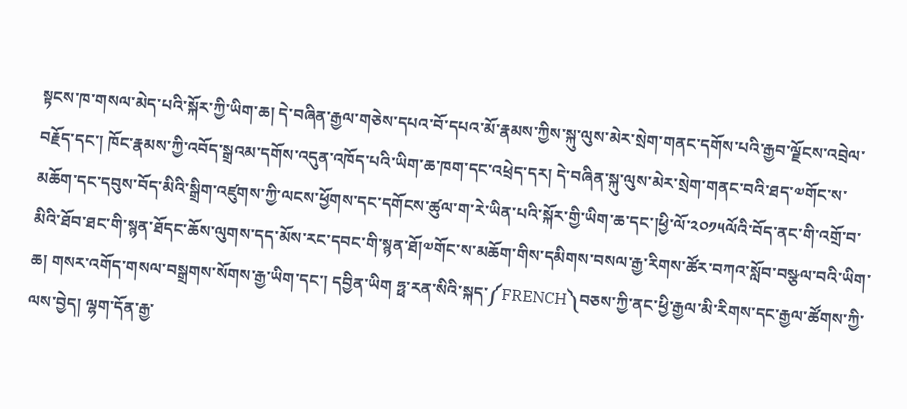སྟངས་ཁ་གསལ་མེད་པའི་སྐོར་ཀྱི་ཡིག་ཆ། དེ་བཞིན་རྒྱལ་གཅེས་དཔའ་བོ་དཔའ་མོ་རྣམས་ཀྱིས་སྐུ་ལུས་མེར་སྲེག་གནང་དགོས་པའི་རྒྱབ་ལྗོངས་འབྲེལ་བརྗོད་དང་། ཁོང་རྣམས་ཀྱི་འབོད་སྒྲའམ་དགོས་འདུན་འཁོད་པའི་ཡིག་ཆ་ཁག་དང་འཕྲེད་དར། དེ་བཞིན་སྐུ་ལུས་མེར་སྲེག་གནང་བའི་ཐད་༧གོང་ས་མཆོག་དང་དབུས་བོད་མིའི་སྒྲིག་འཛུགས་ཀྱི་ལངས་ཕྱོགས་དང་དགོངས་ཚུལ་ག་རེ་ཡིན་པའི་སྐོར་གྱི་ཡིག་ཆ་དང་།ཕྱི་ལོ་༢༠༡༥ལོའི་བོད་ནང་གི་འགྲོ་བ་མིའི་ཐོབ་ཐང་གི་སྙན་ཐོདང་ཆོས་ལུགས་དད་མོས་རང་དབང་གི་སྙན་ཐོ།༧གོང་ས་མཆོག་གིས་དམིགས་བསལ་རྒྱ་རིགས་ཚོར་བཀའ་སློབ་བསྩལ་བའི་ཡིག་ཆ། གསར་འགོད་གསལ་བསྒྲགས་སོགས་རྒྱ་ཡིག་དང་། དབྱིན་ཡིག ཧྥ་རན་སིའི་སྐད་༼FRENCH༽བཅས་ཀྱི་ནང་ཕྱི་རྒྱལ་མི་རིགས་དང་རྒྱལ་ཚོགས་ཀྱི་ལས་བྱེད། ལྷག་དོན་རྒྱ་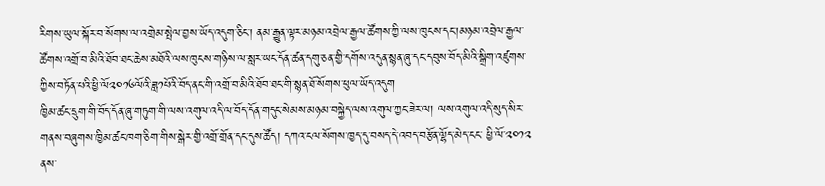རིགས་ཡུལ་སྐོར་བ་སོགས་ལ་འགྲེམ་སྤེལ་བྱས་ཡོད་འདུག་ཅིང་། ནམ་རྒྱུན་ལྟར་མཉམ་འབྲེལ་རྒྱལ་ཚོགས་ཀྱི་ལས་ཁུངས་དང་།མཉམ་འབྲེལ་རྒྱལ་ཚོགས་འགྲོ་བ་མིའི་ཐོབ་ཐང་ཆེས་མཐོའི་ལས་ཁུངས་གཉིས་ལ་སླར་ཡང་དོན་ཚན་དགུ་ཅན་གྱི་དགོས་འདུན་སྙན་ཞུ་དང་དབུས་བོད་མིའི་སྒྲིག་འཛུགས་ཀྱིས་བཏོན་པའི་ཕྱི་ལོ༢༠༡༦ལོའི་ཟླ༡པོའི་བོད་ནང་གི་འགྲོ་བ་མིའི་ཐོབ་ཐང་གི་སྙན་ཐོ་སོགས་ཕུལ་ཡོད་འདུག
ཁྱིམ་ཚང་དྲུག་གི་བོད་དོན་ཞུ་གཏུག་གི་ལས་འགུལ་འདི་ལ་བོད་དོན་གདུང་སེམས་མཉམ་བསྐྱེད་ལས་འགུལ་ཀྱང་ཟེར་ལ། ལས་འགུལ་འདི་སུད་སིར་གནས་བཞུགས་ཁྱིམ་ཚང་ཁག་ཅིག་གིས་སྒེར་གྱི་འགྲོ་གྲོན་དང་དུས་ཚོད། དཀའ་ངལ་སོགས་ཁྱད་དུ་བསད་དེ་འབད་བརྩོན་ལྷོད་མེད་ངང་ ཕྱི་ལོ་༢༠༡༢ ནས་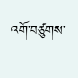འགོ་བཙུགས་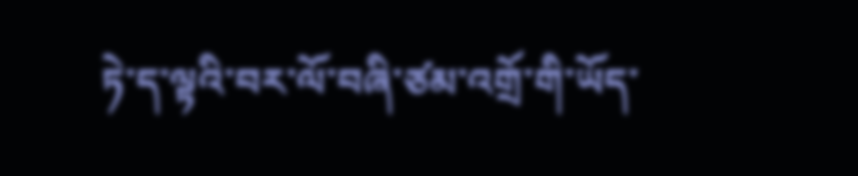ཏེ་ད་ལྟའི་བར་ལོ་བཞི་ཙམ་འགྲོ་གི་ཡོད་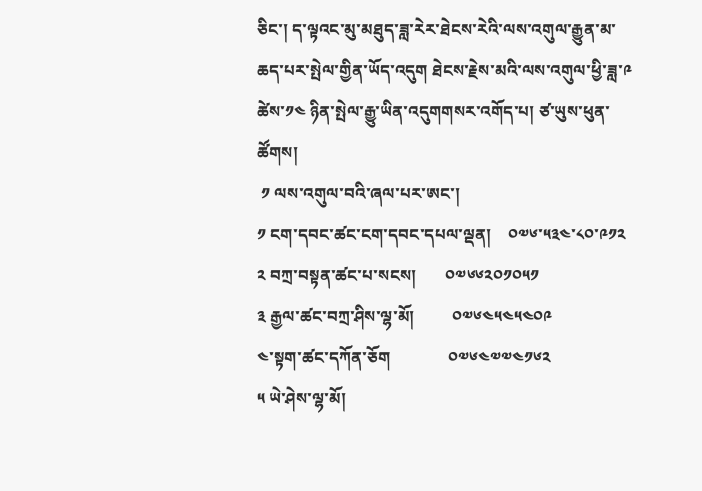ཅིང་། ད་ལྟའང་མུ་མཐུད་ཟླ་རེར་ཐེངས་རེའི་ལས་འགུལ་རྒྱུན་མ་ཆད་པར་སྤེལ་གྱིན་ཡོད་འདུག ཐེངས་རྗེས་མའི་ལས་འགུལ་ཕྱི་ཟླ་༩ ཚེས་༡༤ ཉིན་སྤེལ་རྒྱུ་ཡིན་འདུགགསར་འགོད་པ། ཙ་ཡུས་ཕུན་ཚོགས།
 ༡ ལས་འགུལ་བའི་ཞལ་པར་ཨང་།
༡ ངག་དབང་ཚང་ངག་དབང་དཔལ་ལྡན།    ༠༧༦་༥༣༤་༨༠་༩༡༢
༢ བཀྲ་བསྟན་ཚང་པ་སངས།       ༠༧༦༦༢༠༡༠༥༡
༣ རྒྱལ་ཚང་བཀྲ་ཤིས་ལྷ་མོ།         ༠༧༦༤༥༤༥༤༠༩
༤་སྟག་ཚང་དཀོན་ཅོག              ༠༧༦༤༧༧༤༡༦༢
༥ ཡེ་ཤེས་ལྷ་མོ།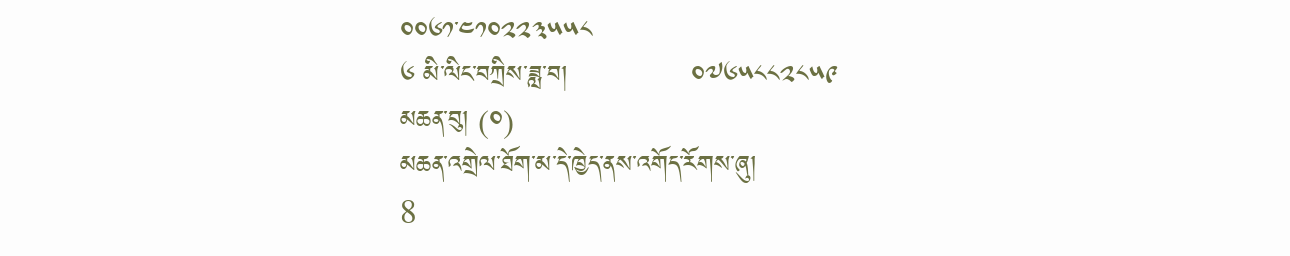༠༠༦༡་༤༡༠༢༢༣༥༥༨
༦ མི་ལིང་བཀྲིས་ཟླ་བ།              ༠༧༦༥༨༨༢༨༥༩
མཆན་བུ། (༠)
མཆན་འགྲེལ་ཐོག་མ་དེ་ཁྱེད་ནས་འགོད་རོགས་ཞུ།
8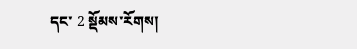དང་ 2 སྡོམས་རོགས།